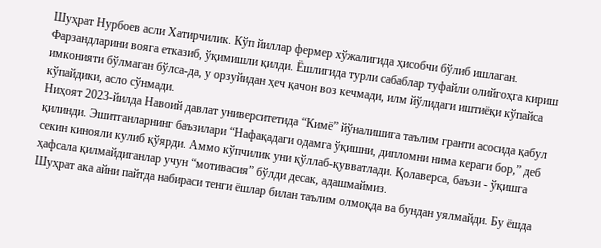Шуҳрат Нурбоев асли Хатирчилик. Кўп йиллар фермер хўжалигида ҳисобчи бўлиб ишлаган. Фарзандларини вояга етказиб, ўқимишли қилди. Ёшлигида турли сабаблар туфайли олийгоҳга кириш имконияти бўлмаган бўлса-да, у орзуйидан ҳеч қачон воз кечмади, илм йўлидаги иштиёқи кўпайса кўпайдики, асло сўнмади.
Ниҳоят 2023-йилда Навоий давлат университетида “Кимё” йўналишига таълим гранти асосида қабул қилинди. Эшитганларнинг баъзилари “Нафақадаги одамга ўқишни, дипломни нима кераги бор,” деб секин кинояли кулиб қўярди. Аммо кўпчилик уни қўллаб-қувватлади. Қолаверса, баъзи - ўқишга ҳафсала қилмайдиганлар учун “мотивасия” бўлди десак, адашмаймиз.
Шуҳрат ака айни пайтда набираси тенги ёшлар билан таълим олмоқда ва бундан уялмайди. Бу ёшда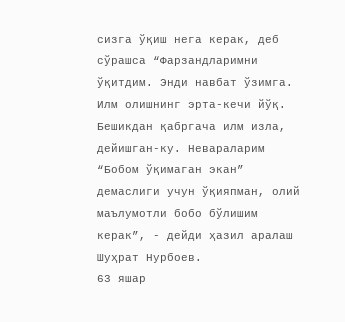сизга ўқиш нега керак, деб сўрашса “Фарзандларимни ўқитдим. Энди навбат ўзимга. Илм олишнинг эрта-кечи йўқ. Бешикдан қабргача илм изла, дейишган-ку. Невараларим “Бобом ўқимаган экан” демаслиги учун ўқияпман, олий маълумотли бобо бўлишим керак”, - дейди ҳазил аралаш Шуҳрат Нурбоев.
63 яшар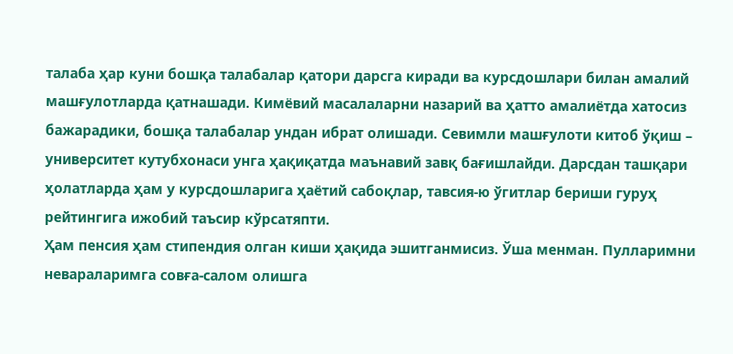талаба ҳар куни бошқа талабалар қатори дарсга киради ва курсдошлари билан амалий машғулотларда қатнашади. Кимёвий масалаларни назарий ва ҳатто амалиётда хатосиз бажарадики, бошқа талабалар ундан ибрат олишади. Севимли машғулоти китоб ўқиш – университет кутубхонаси унга ҳақиқатда маънавий завқ бағишлайди. Дарсдан ташқари ҳолатларда ҳам у курсдошларига ҳаётий сабоқлар, тавсия-ю ўгитлар бериши гуруҳ рейтингига ижобий таъсир кўрсатяпти.
Ҳам пенсия ҳам стипендия олган киши ҳақида эшитганмисиз. Ўша менман. Пулларимни невараларимга совға-салом олишга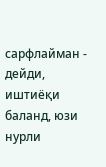сарфлайман - дейди, иштиёқи баланд, юзи нурли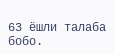63 ёшли талаба бобо.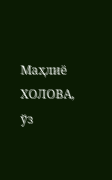Маҳлиё ХОЛОВА,
ўз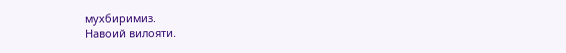мухбиримиз.
Навоий вилояти.